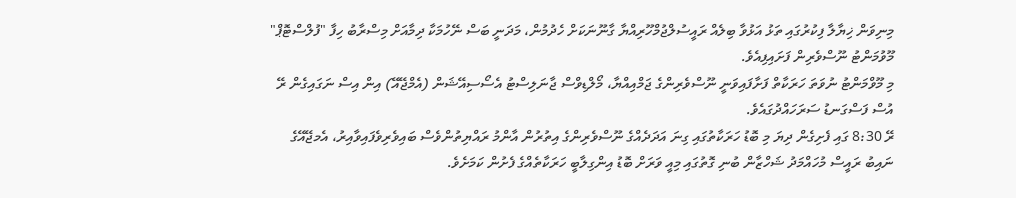މިނިވަން ޚިޔާލާ ފިކުރުގައި ތަޅު އަޅުވާ ބިލެއް ރައީސުލްޖުމްހޫރިއްޔާ ގާނޫނަކަށް ހެދުމުން، މަދަނީ ބަސް ނޭހުމަކާ ދިމާއަށް މިސްރާބު ހިފާ "ފުލްސްޓޮޕް" މޫވުމަންޓު ނޫސްވެރިން ފަށައިފިއެވެ.
މި މޫވްމަންޓު ނުވަތަ ހަރަކާތް ފަށާފައިވަނީ ނޫސްވެރިންގެ ޖަމްއިއްޔާ، މޯލްޑިވްސް ޖާނަލިސްޓު އެސޯސިއޭޝަން (އެމްޖޭއޭ) އިން އިސް ނަގައިގެން ރޭ އުސް ފަސްގަނޑު ސަރަހައްދުގައެވެ.
ރޭ 8:30 ގައި ފެށިގެން ދިޔަ މި ބޮޑު ހަރަކާތުގައި ގިނަ އަދަދެއްގެ ނޫސްވެރިންގެ އިތުރުން އާންމު ރައްޔިތުންވެސް ބައިވެރިވެފައިވާއިރު، އެމޖޭއޭގެ ނައިބު ރައީސް މުހައްމަދު ޝަހްޒާން ބުނި ގޮތުގައި މިއީ ވަރަށް ބޮޑު އިންގިލާބީ ހަރަކާތެއްގެ ފެށުން ކަމަށެވެ.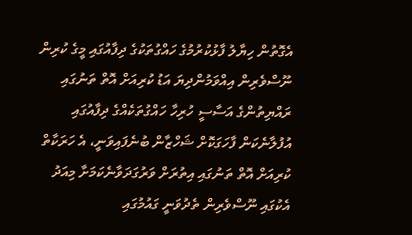އެގޮތުން ހިޔާލު ފާޅުކުރުމުގެ ހައްގުތަކުގެ ދިފާއުގައި މީގެ ކުރިން ނޫސްވެރިން އިއްވަމުންދިޔަ އަޑު ކުރިއަށް އޮތް ތަނުގައި ރައްޔިތުންގެ އަސާސީ ހުރިހާ ހައްގުތަކެއްގެ ދިފާއުގައި އުފުލާނެކަން ފާހަގަކޮށް ޝަހްޒާން ބުނެފައިވަނީ، އެ ހަރަކާތް ކުރިއަށް އޮތް ތަނުގައި އިތުރަށް ވަރުގަދަވާނެކަމަށާ މިއަދު އެކުގައި ނޫސްވެރިން ތެދުވަނީ ގައުމުގައި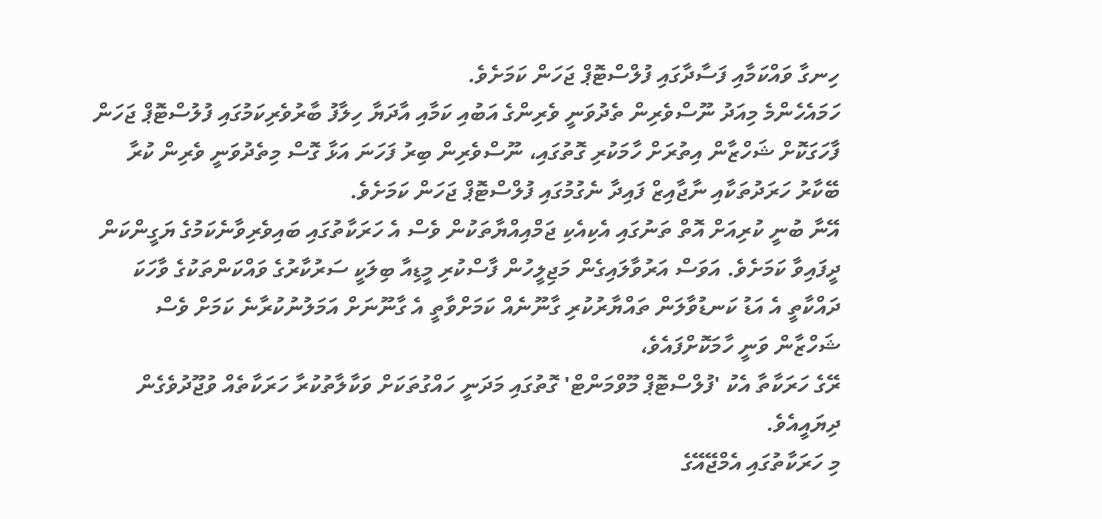ހިނގާ ވައްކަމާއި ފަސާދާގައި ފުލްސްޓޮޕް ޖަހަން ކަމަށެވެ.
ހަމައެހެންމެ މިއަދު ނޫސްވެރިން ތެދުވަނީ ވެރިންގެ އަބުއި ކަމާއި އާދަޔާ ހިލާފު ބާރުވެރިކަމުގައި ފުލުސްޓޮޕް ޖަހަން ފާހަގަކޮށް ޝަހްޒާން އިތުރަށް ހާމަކުރި ގޮތުގައި، ނޫސްވެރިން ބިރު ފަހަނަ އަޅާ ގޮސް މިތެދުވަނީ ވެރިން ކުރާ ބޭކާރު ހަރަދުތަކާއި ނާޖާއިޒް ފައިދާ ނެގުމުގައި ފުލްސްޓޮޕް ޖަހަން ކަމަށެވެ.
އޭނާ ބުނީ ކުރިއަށް އޮތް ތަނުގައި އެކިއެކި ޖަމްއިއްޔާތަކުން ވެސް އެ ހަރަކާތުގައި ބައިވެރިވާނެކަމުގެ ޔަގީންކަން ދީފައިވާ ކަމަށެވެ. އަވަސް އަރުވާލައިގެން މަޖިލީހުން ފާސްކުރި މީޑިއާ ބިލަކީ ސަރުކާރުގެ ވައްކަންތަކުގެ ވާހަކަ ދައްކާތީ އެ އަޑު ކަނޑުވާލަން ތައްޔާރުކުރި ގާނޫނެއް ކަމަށްވާތީ އެ ގާނޫނަށް އަމަލުނުކުރާނެ ކަމަށް ވެސް ޝަހްޒާން ވަނީ ހާމަކޮށްފައެވެ،
ރޭގެ ހަރަކާތާ އެކު 'ފުލްސްޓޮޕް މޫވްމަންޓް' ގޮތުގައި މަދަނީ ހައްގުތަކަށް ވަކާލާތުކުރާ ހަރަކާތެއް ވުޖޫދުވެގެން ދިޔައީއެވެ.
މި ހަރަކާތުގައި އެމްޖޭއޭގެ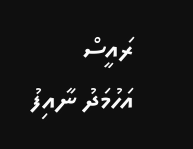ރައީސް އަހުމަދު ނާއިފު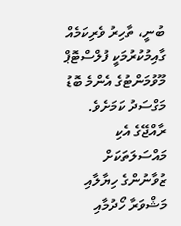ބުނީ، ތާހިރު ވެރިކަމެއް ގާއިމުކުރުމަކީ ފުލްސްޓޮޕް މޫވުމަންޓުގެ އެންމެ ބޮޑު މަގްސަދު ކަމަށެވެ. ރާއްޖޭގެ އެކި މައްސަލަތަކަށް ޒުވާނުންގެ ހިޔާލާއި މަޝްވަރާ ހޯދުމާއި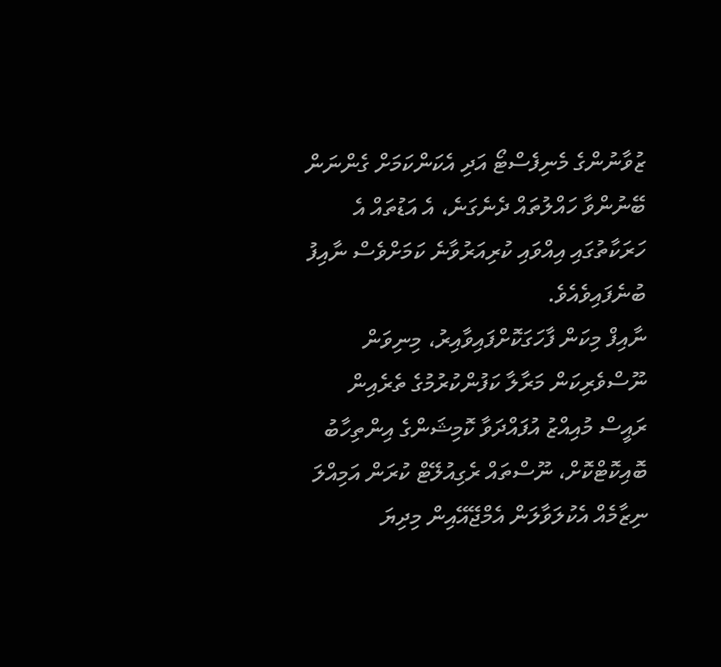ޒުވާނުންގެ މެނިފެސްޓޯ އަދި އެކަންކަމަށް ގެންނަން ބޭނުންވާ ހައްލުތައް ދެނެގަނެ، އެ އަޑުތައް އެ ހަރަކާތުގައި އިއްވައި ކުރިއަރުވާނެ ކަމަށްވެސް ނާއިފު ބުނެފައިވެއެވެ.
ނާއިފް މިކަން ފާހަގަކޮށްފައިވާއިރު، މިނިވަން ނޫސްވެރިކަން މަރާލާ ކަފުންކުރުމުގެ ތެރެއިން ރައީސް މުއިއްޒު އުފައްދަވާ ކޮމިޝަންގެ އިންތިހާބު ބޮއިކޮޓްކޮށް، ނޫސްތައް ރެގިއުލޭޓް ކުރަން އަމިއްލަ ނިޒާމެއް އެކުލަވާލަން އެމްޖޭއޭއިން މިދިޔަ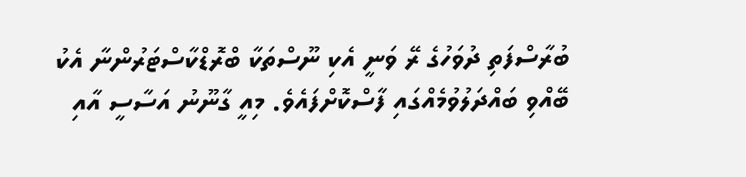ބުރާސްފަތި ދުވަހުގެ ރޭ ވަނީ އެކި ނޫސްތަކާ ބްރޮޑްކާސްޓަރުންނާ އެކު ބޭއްވި ބައްދަލުވުމެއްގައި ފާސްކޮށްފައެވެ. މިއީ ގާނޫނު އަސާސީ އާއި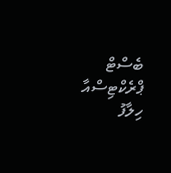ބެސްޓް ޕްރެކްޓިސްއާ ހިލާފު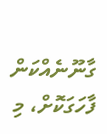ގާނޫނެއްކަން ފާހަގަކޮށް، މި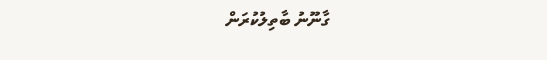ގާނޫނު ބާތިލުކުރަން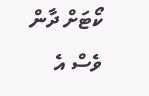ކޯޓަށް ދާން ވެސް އެ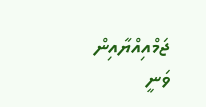ޖަމްއިއްޔާއިން ވަނީ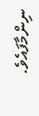ނިންމާފައެވެ.